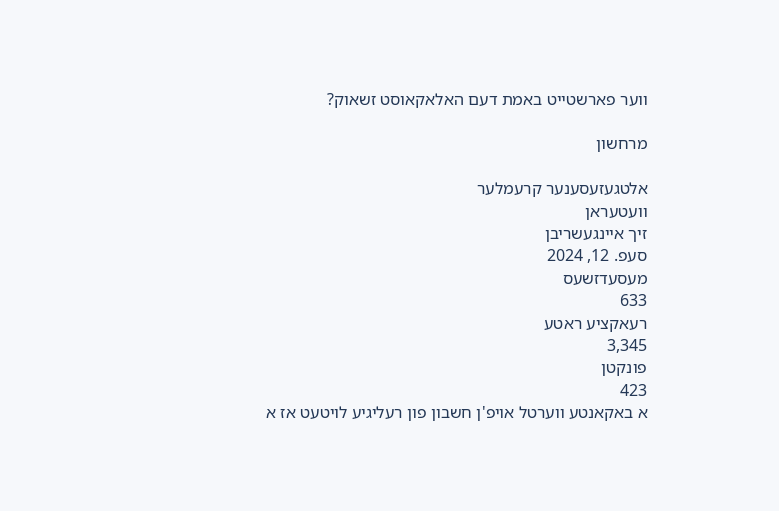ווער פארשטייט באמת דעם האלאקאוסט זשאוק?

מרחשון

אלטגעזעסענער קרעמלער
וועטעראן
זיך איינגעשריבן
סעפ. 12, 2024
מעסעדזשעס
633
רעאקציע ראטע
3,345
פונקטן
423
א באקאנטע ווערטל אויפ'ן חשבון פון רעליגיע לויטעט אז א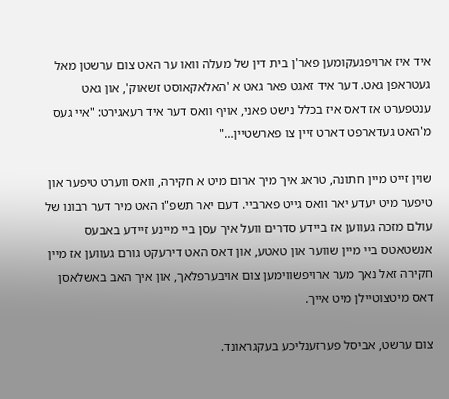איד איז ארויפגעקומען פאר'ן בית דין של מעלה וואו ער האט צום ערשטן מאל געטראפן גאט. דער איד זאגט פאר גאט א 'האלאקאוסט זשאוק', און גאט ענטפערט אז דאס איז בכלל נישט פאני, אויף וואס דער איד רעאגירט: "איי געס מ'האט געדארפט דארט זיין צו פארשטיין…"

שוין זייט מיין חתונה, טראג איך מיך ארום מיט א חקירה, וואס ווערט טיפער און טיפער מיט יעדע יאר וואס גייט פארביי. דעם יאר תשפ"ו האט מיר דער רבונו של עולם מזכה געווען אז ביידע סדרים וועל איך עסן ביי מיינע זיידע באבעס אנשטאטס ביי מיין שווער און טאטע, און דאס האט דירעקט גורם געווען אז מיין חקירה זאל נאך מער ארויפשווימען צום אויבערפלאך, און איך האב באשלאסן דאס מיטצוטיילן מיט אייך.

צום ערשט, אביסל פערזענליכע בעקגראונד.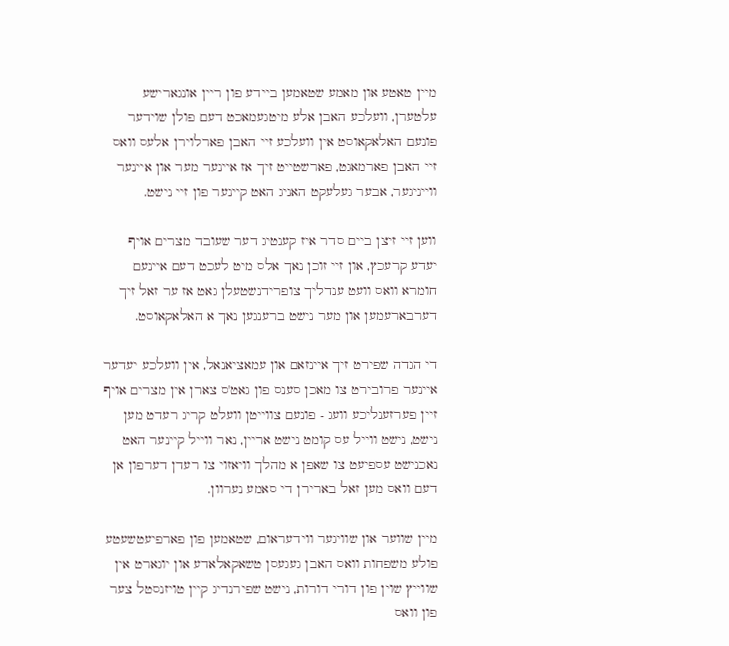מיין טאטע און מאמע שטאמען ביידע פון ריין אונגארישע עלטערן, וועלכע האבן אלע מיטגעמאכט דעם פולן שוידער פונעם האלאקאוסט אין וועלכע זיי האבן פארלוירן אלעס וואס זיי האבן פארמאגט, פארשטייט זיך אז איינער מער און איינער ווייניגער, אבער געלעקט האניג האט קיינער פון זיי נישט.

ווען זיי זיצן ביים סדר איז קענטיג דער שעובד מצרים אויף יעדע קרעכץ, און זיי זוכן נאך אלס מיט לעכט דעם איינעם חומרא וואס וועט ענדליך צופרידנשטעלן גאט אז ער זאל זיך דערבארעמען און מער נישט ברענגען נאך א האלאקאוסט.

די הגדה שפירט זיך איינזאם און עמאציאנאל, אין וועלכע יעדער איינער פרובירט צו מאכן סענס פון גאט'ס צארן אין מצרים אויף זיין פערזענליכע וועג - פונעם צווייטן וועלט קריג רעדט מען נישט, נישט ווייל עס קומט נישט אריין, נאר ווייל קיינער האט נאכנישט עספיעט צו שאפן א מהלך וויאזוי צו רעדן דערפון אן דעם וואס מען זאל בארירן די סאמע נערוון.

מיין שווער און שוויגער ווידעראום, שטאמען פון פארפיעטשעטע פולע משפחות וואס האבן געגעסן טשאקאלאדע און יוגארט אין שווייץ שוין פון דורי דורות, נישט שפירנדיג קיין טויזנסטל צער פון וואס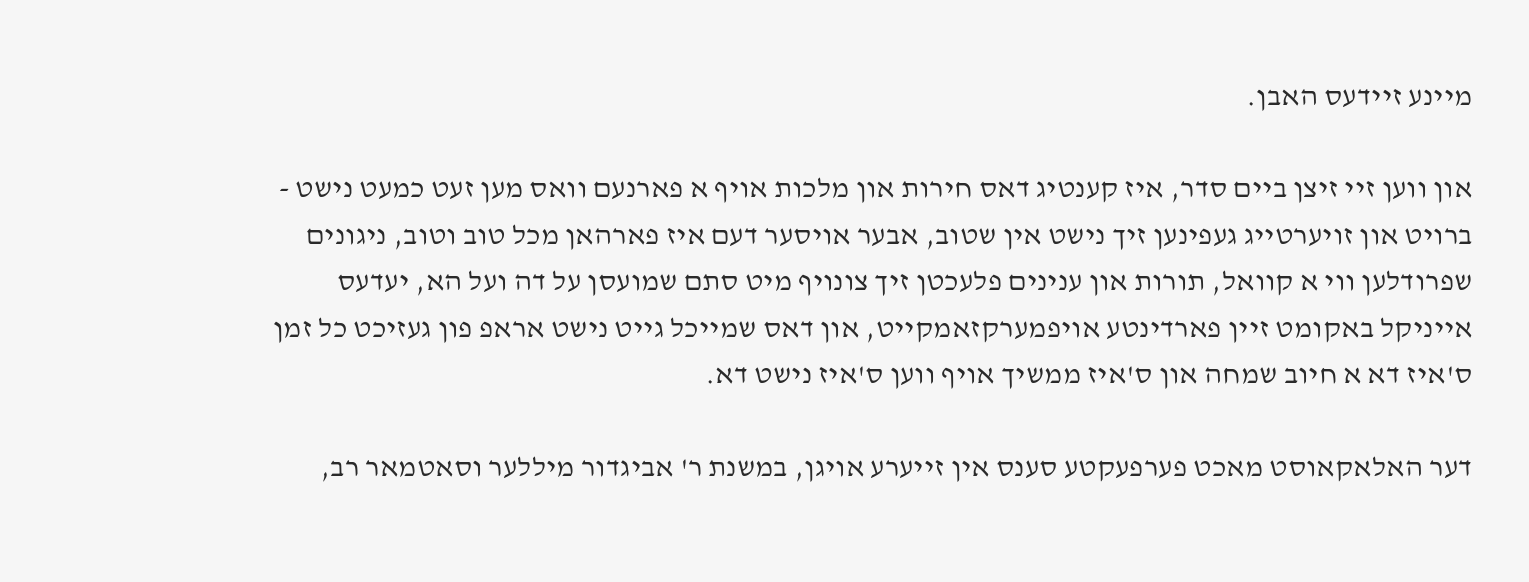מיינע זיידעס האבן.

און ווען זיי זיצן ביים סדר, איז קענטיג דאס חירות און מלכות אויף א פארנעם וואס מען זעט כמעט נישט - ברויט און זויערטייג געפינען זיך נישט אין שטוב, אבער אויסער דעם איז פארהאן מכל טוב וטוב, ניגונים שפרודלען ווי א קוואל, תורות און ענינים פלעכטן זיך צונויף מיט סתם שמועסן על דה ועל הא, יעדעס אייניקל באקומט זיין פארדינטע אויפמערקזאמקייט, און דאס שמייכל גייט נישט אראפ פון געזיכט כל זמן ס'איז דא א חיוב שמחה און ס'איז ממשיך אויף ווען ס'איז נישט דא.

דער האלאקאוסט מאכט פערפעקטע סענס אין זייערע אויגן, במשנת ר' אביגדור מיללער וסאטמאר רב,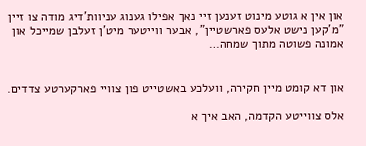און אין א גוטע מינוט זענען זיי נאך אפילו גענוג עניוות'דיג מודה צו זיין "מ'קען נישט אלעס פארשטיין", אבער ווייטער מיט'ן זעלבן שמייכל און אמונה פשוטה מתוך שמחה…


און דא קומט מיין חקירה, וועלכע באשטייט פון צוויי פארקערטע צדדים.

אלס צווייטע הקדמה, האב איך א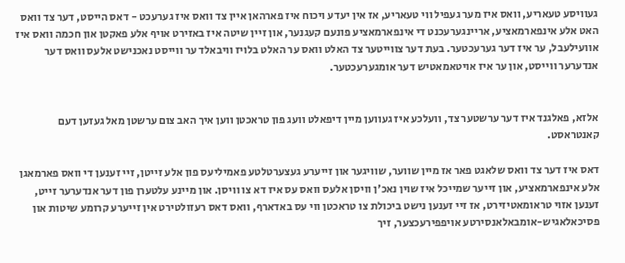געוויסע טעאריע, וואס איז מער געפיל ווי טעאריע, אז אין יעדע ויכוח איז פארהאן איין צד וואס איז גערעכט - דאס הייסט, דער צד וואס האט אלע אינפארמאציע, אריינגערעכנט די אינפארמאציע פונעם קעגנער, און זיין שיטה איז באזירט אויף אלע פאקטן און חכמה וואס איז אוועילעבל, ער איז דער גערעכטער. בעת דער צווייטער צד האלט וואס ער האלט בלויז וויבאלד ער ווייסט נאכנישט אלעס וואס דער אנדערער ווייסט, און ער איז אויטאמאטיש דער אומגערעכטער.


אלזא, פאלגנד איז דער ערשטער צד, וועלכע איז געווען מיין דיפאלט וועג פון טראכטן ווען איך האב צום ערשטן מאל געזען דעם קאנטראסט.

דאס איז דער צד וואס שלאגט פאר אז מיין שווער, שוויגער און זייערע געצערטלטע פאמיליעס פון אלע זייטן, זיי זענען די וואס פארמאגן אלע אינפארמאציע, און זייער שמייכל איז שוין נאכ'ן וויסן אלעס וואס עס איז דא צו וויסן. און מיינע עלטערן פון דער אנדערער זייט, זענען אזוי טראומאטיזירט, אז זיי זענען נישט ביכולת צו טראכטן ווי עס באדארף, וואס דאס רעזולטירט אין זייערע קרומע שיטות און פסיכאלאגיש-אומבאלאנסירטע אויפפירעכצער, זיך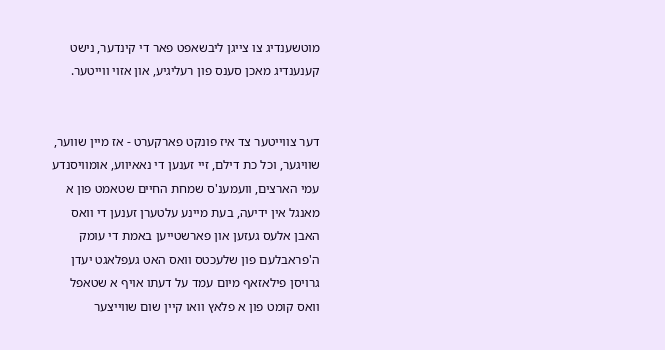מוטשענדיג צו צייגן ליבשאפט פאר די קינדער, נישט קענענדיג מאכן סענס פון רעליגיע, און אזוי ווייטער.


דער צווייטער צד איז פונקט פארקערט - אז מיין שווער, שוויגער, וכל כת דילם, זיי זענען די נאאיווע, אומוויסנדע עמי הארצים, וועמענ'ס שמחת החיים שטאמט פון א מאנגל אין ידיעה, בעת מיינע עלטערן זענען די וואס האבן אלעס געזען און פארשטייען באמת די עומק ה'פראבלעם פון שלעכטס וואס האט געפלאגט יעדן גרויסן פילאזאף מיום עמד על דעתו אויף א שטאפל וואס קומט פון א פלאץ וואו קיין שום שווייצער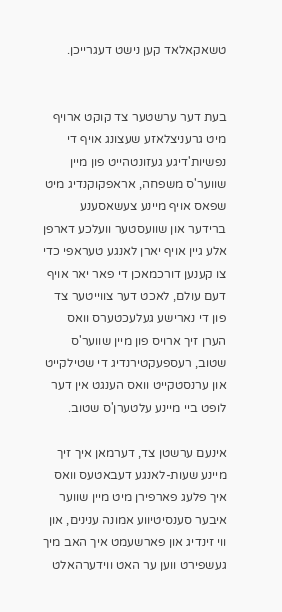טשאקאלאד קען נישט דעגרייכן.


בעת דער ערשטער צד קוקט ארויף מיט גרעניצלאזע שעצונג אויף די נפשיות'דיגע געזונטהייט פון מיין שווער'ס משפחה, אראפקוקנדיג מיט שפאס אויף מיינע צעשאסענע ברידער און שוועסטער וועלכע דארפן אלע גיין אויף יארן לאנגע טעראפי כדי צו קענען דורכמאכן די פאר יאר אויף דעם עולם, לאכט דער צווייטער צד פון די נארישע געלעכטערס וואס הערן זיך ארויס פון מיין שווער'ס שטוב, רעספעקטירנדיג די שטילקייט און ערנסטקייט וואס הענגט אין דער לופט ביי מיינע עלטערן'ס שטוב.

אינעם ערשטן צד, דערמאן איך זיך מיינע שעות-לאנגע דעבאטעס וואס איך פלעג פארפירן מיט מיין שווער איבער סענסיטיווע אמונה ענינים, און ווי זינדיג און פארשעמט איך האב מיך געשפירט ווען ער האט ווידערהאלט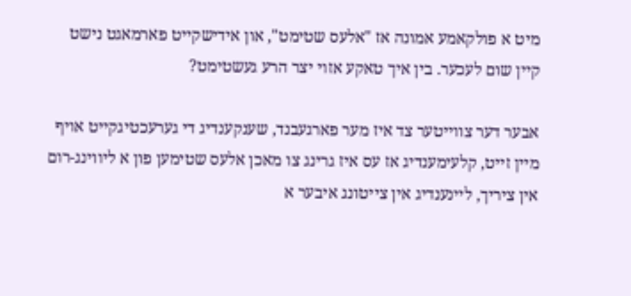מיט א פולקאמע אמונה אז "אלעס שטימט", און אידישקייט פארמאגט נישט קיין שום לעכער. בין איך טאקע אזוי יצר הרע געשטימט?

אבער דער צווייטער צד איז מער פארגעבנד, שענקענדיג די גערעכטיגקייט אויף מיין זייט, קלעימענדיג אז עס איז גרינג צו מאכן אלעס שטימען פון א ליווינג-רום אין ציריך, ליינענדיג אין צייטונג איבער א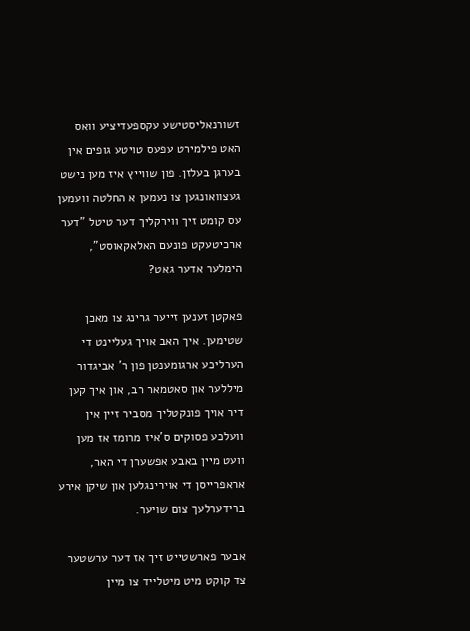זשורנאליסטישע עקספעדיציע וואס האט פילמירט עפעס טויטע גופים אין בערגן בעלזן. פון שווייץ איז מען נישט געצוואונגען צו נעמען א החלטה וועמען עס קומט זיך ווירקליך דער טיטל "דער ארכיטעקט פונעם האלאקאוסט", הימלער אדער גאט?

פאקטן זענען זייער גרינג צו מאכן שטימען. איך האב אויך געליינט די הערליכע ארגומענטן פון ר' אביגדור מיללער און סאטמאר רב, און איך קען דיר אויך פונקטליך מסביר זיין אין וועלכע פסוקים ס'איז מרומז אז מען וועט מיין באבע אפשערן די האר, אראפרייסן די אוירינגלען און שיקן אירע ברידערלעך צום שויער.

אבער פארשטייט זיך אז דער ערשטער צד קוקט מיט מיטלייד צו מיין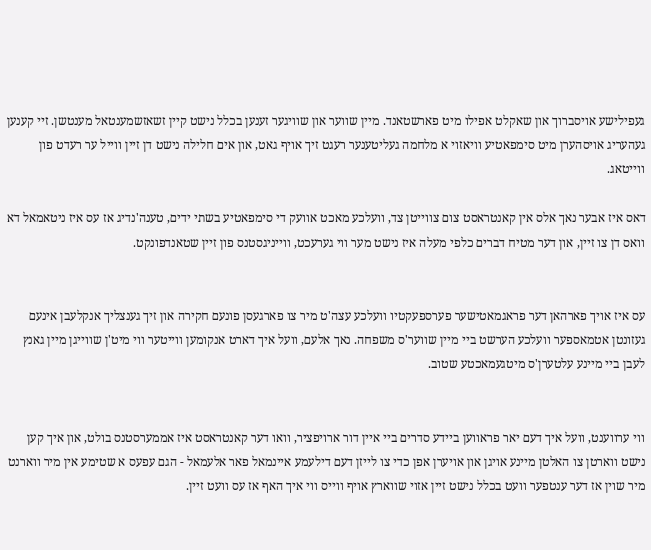געפילישע אויסברוך און שאקלט אפילו מיט פארשטאנד. מיין שווער און שוויגער זענען בכלל נישט קיין זשאזשמענטאל מענטשן. זיי קענען געהעריג אויסהערן מיט סימפאטיע וויאזוי א מלחמה געליטענער רעגט זיך אויף גאט, און אים חלילה נישט דן זיין ווייל ער רעדט פון ווייטאג.

דאס איז אבער נאך אלס אין קאנטראסט צום צווייטן צד, וועלכע מאכט אוועק די סימפאטיע בשתי ידים, טענה'נדיג אז עס איז ניטאמאל דא וואס דן צו זיין, און דער מטיח דברים כלפי מעלה איז נישט מער ווי גערעכט, ווייניגסטנס פון זיין שטאנדפונקט.


עס איז אויך פארהאן דער פראגמאטישער פערספעקטיו וועלכע עצה'ט מיר צו פארגעסן פונעם חקירה און זיך גענצליך אנקלעבן אינעם געזונטן אטמאספער וועלכע הערשט ביי מיין שווער'ס משפחה. נאך אלעם, וועל איך דארט אנקומען ווייטער ווי מיט'ן שווייגן מיין גאנץ לעבן ביי מיינע עלטערן'ס מיטגעמאכטע שטוב.


ווי ערווענט, וועל איך דעם יאר פראווען ביידע סדרים ביי איין דור ארויפציר, וואו דער קאנטראסט איז אממערסטנס בולט, און איך קען נישט ווארטן צו האלטן מיינע אויגן און אויערן אפן כדי צו לייזן דעם דילעמע איינמאל פאר אלעמאל - הגם עפעס א שטימע אין מיר ווארנט מיר שוין אז דער ענטפער וועט בכלל נישט זיין אזוי שווארץ אויף ווייס ווי איך האף אז עס וועט זיין.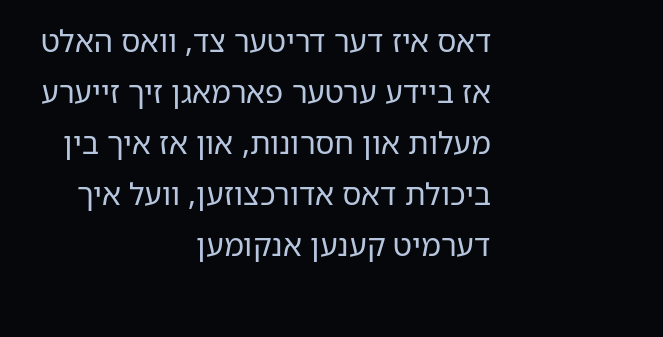דאס איז דער דריטער צד, וואס האלט אז ביידע ערטער פארמאגן זיך זייערע מעלות און חסרונות, און אז איך בין ביכולת דאס אדורכצוזען, וועל איך דערמיט קענען אנקומען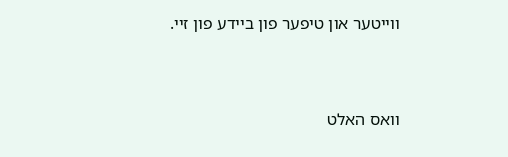ווייטער און טיפער פון ביידע פון זיי.



וואס האלט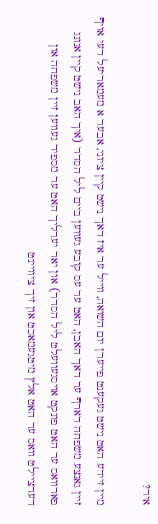איר?

מיין זיידע האט נישט געקענט פייערן יום השואה, ווייל ער איז דאך נישט קיין ציוני, אבער א מעמאריעל דעי אויף זיין גאנצע משפחה דארף ער דאך האבן, האט ער עס קובע געווען ביים ליל הסדר (איך האב נישט קיין אנונג פארוואס ער האט פונקט אויסגעוועלט ליל הסדר) און יאר יערליך האט ער מספיד געווען זיין משפחה און דערציילט וואס ער האט אלץ מיטגעמאכט און זיך ציוויינט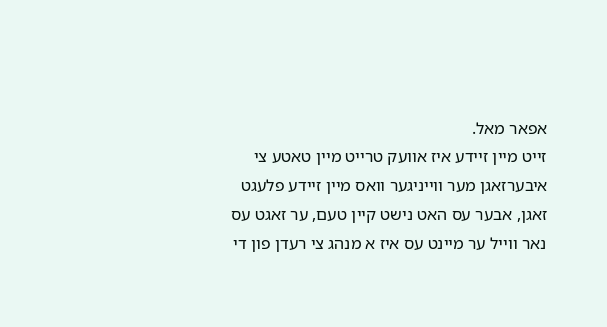אפאר מאל.
זייט מיין זיידע איז אוועק טרייט מיין טאטע צי איבערזאגן מער ווייניגער וואס מיין זיידע פלעגט זאגן, אבער עס האט נישט קיין טעם, ער זאגט עס נאר ווייל ער מיינט עס איז א מנהג צי רעדן פון די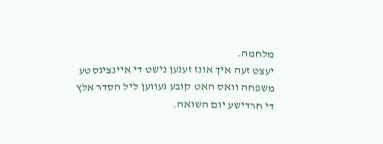מלחמה.
יעצט זעה איך אונז זענען נישט די איינציגסטע משפחה וואס האט קובע געווען ליל הסדר אלץ די חרדישע יום השואה.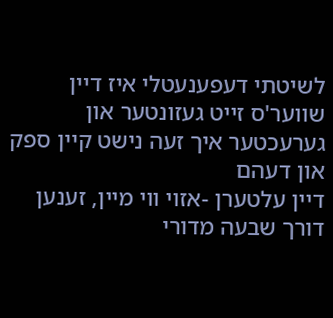לשיטתי דעפענעטלי איז דיין שווער'ס זייט געזונטער און גערעכטער איך זעה נישט קיין ספק און דעהם
דיין עלטערן -אזוי ווי מיין, זענען דורך שבעה מדורי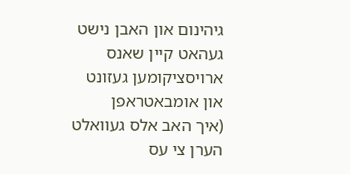גיהינום און האבן נישט געהאט קיין שאנס ארויסציקומען געזונט און אומבאטראפן
(איך האב אלס געוואלט הערן צי עס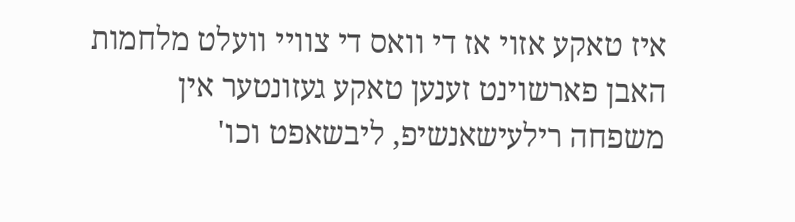איז טאקע אזוי אז די וואס די צוויי וועלט מלחמות האבן פארשוינט זענען טאקע געזונטער אין משפחה רילעישאנשיפ, ליבשאפט וכו'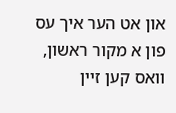און אט הער איך עס פון א מקור ראשון, וואס קען זיין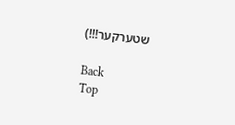שטערקער!!!)

Back
Top